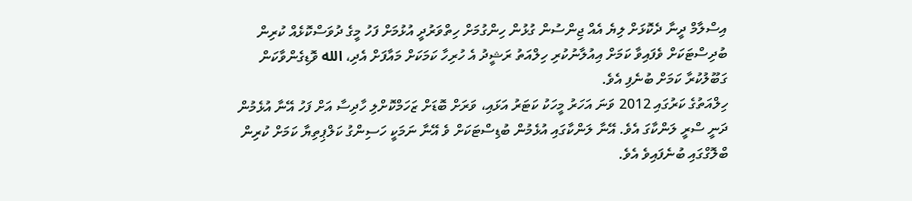އިސްލާމް ދީނާ ދެކޮޅަށް ލިޔެ އެއް ޖިންސުން ގުޅުން ހިންގުމަށް ހިތްވަރުދީ އުޅުމަށް ފަހު މީގެ ދުވަސްކޮޅެއް ކުރިން ބުދިސްޓަކަށް ވެފައިވާ ކަމަށް އިއުލާނުކުރި ހިލްއަތު ރަޝީދު އެ ހުރިހާ ކަމަކަށް މައާފަށް އެދި، الله ވޮޑިގެންވާކަން ގަބޫލުކުރާ ކަމަށް ބުނެފި އެވެ.
ހިލްއަތުގެ ކަރުގައި 2012 ވަނަ އަހަރު މީހަކު ކަޓަރު އަޅައި، ވަރަށް ބޮޑަށް ޒަހަމްކޮށްލި ހާދިސާ އަށް ފަހު އޭނާ އުޅެމުން ދަނީ ސްރީ ލަންކާގަ އެވެ. އޭނާ ލަންކާގައި އުޅެމުން ބުޑިސްޓަކަށް ވެ އޭނާ ނަމަކީ ހަސިންގު ކަލްޕިތިޔާ ކަމަށް ކުރިން ބްލޮގްގައި ބުނެފައިވެ އެވެ.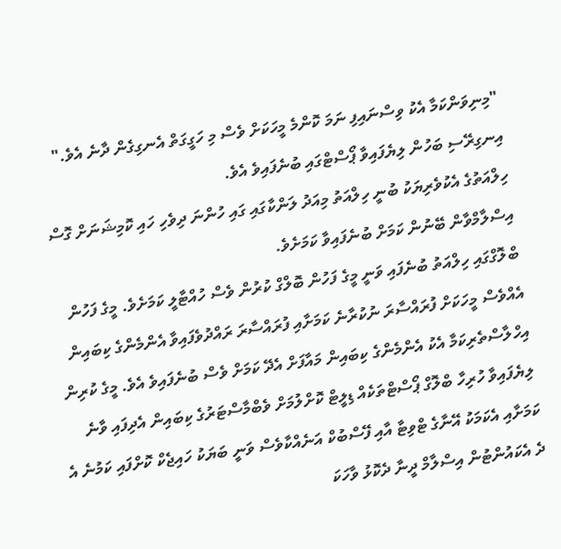"މިނިވަންކަމާ އެކު ވިސްނައިފި ނަމަ ކޮންމެ މީހަކަށް ވެސް މި ހަގީގަތް އެނގިގެން ދާނެ އެވެ." އިނގިރޭސި ބަހުން ލިޔެފައިވާ ޕޯސްޓްގައި ބުނެފައިވެ އެވެ.
ހިލްއަތުގެ އެކުވެރިޔަކު ބުނީ ހިލްއަތު މިއަދު ލަންކާގައި ގައި ހުންނަ ދިވެހި ހައި ކޮމިޝަނަށް ގޮސް އިސްލާމްވާން ބޭނުން ކަމަށް ބުނެފައިވާ ކަމަށެވެ.
ބްލޮގްގައި ހިލްއަތު ބުނެފައި ވަނީ މީގެ ފަހުން ބޮލްގް ކުރުން ވެސް ހުއްޓާލީ ކަމަށެވެ. މީގެ ފަހުން އެއްވެސް މީހަކަށް ފުރައްސާރަ ނުކުރާނެ ކަމަށާއި ފުރައްސާރަ ރައްދުވެފައިވާ އެންމެންގެ ކިބައިން އިހްލާސްތެރިކަމާ އެކު އެންމެންގެ ކިބައިން މައާފަށް އެދޭ ކަމަށް ވެސް ބުނެފައިވެ އެވެ. މީގެ ކުރިން ލިޔެފައިވާ ހުރިހާ ބްލޮގް ޕޯސްޓްތަކެއް ޑިލީޓް ކޮށްލުމަށް ވެބްމާސްޓަރުގެ ކިބައިން އެދިފައި ވާނެ ކަމަށާއި އެކަމަކު އޭނާގެ ޓްވިޓާ އާއި ފޭސްބުކް އަނެއްކާވެސް ވަނީ ބަޔަކު ހައިޖެކް ކޮށްފައި ކަމުނެ އެ ދެ އެކައުންޓުން އިސްލާމް ދީނާ ދެކޮޅު ވާހަކަ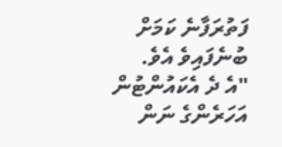ފަތުރަފާނެ ކަމަށް ބުނެފައިވެ އެވެ.
"އެ ދެ އެކައުންޓުން އަހަރެންގެ ނަން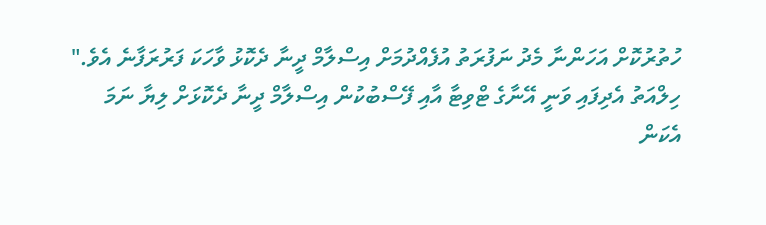ހުތުރުކޮށް އަހަންނާ މެދު ނަފުރަތު އުފެއްދުމަށް އިސްލާމް ދީނާ ދެކޮޅު ވާހަކަ ފަރުރަފާނެ އެވެ."
ހިލްއަތު އެދިފައި ވަނީ އޭނާގެ ޓްވިޓާ އާއި ފޭސްބުކުން އިސްލާމް ދީނާ ދެކޮޅަށް ލިޔާ ނަމަ އެކަން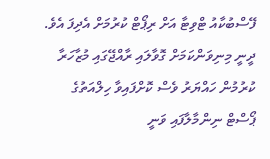ފޭސްބުކާއު ޓްވިޓާ އަށް ރިޕޯޓް ކުރުމަށް އެދިފަ އެވެ.
ދީނީ މިނިވަންކަމަށް ގޮވާލައި ރާއްޖޭގައި މުޒާހަރާ ކުރުމުން ހައްޔަރު ވެސް ކޮށްފައިވާ ހިލްއަތުގެ ޕޯސްޓް ނިންމާލާފައި ވަނީ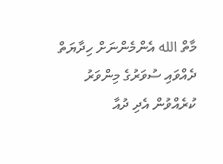މާތް الله އެންމެންނަށް ހިދާޔަތް ދެއްވައި ސުވަރުގެ މިންވަރު ކުރެއްވުން އެދި ދުއާ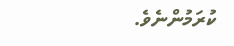ކުރަމުންނެވެ.